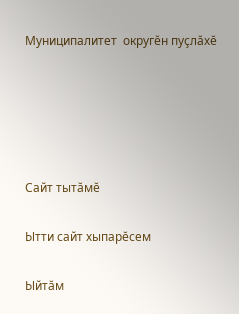Муниципалитет  округĕн пуçлăхĕ





Сайт тытăмĕ

Ытти сайт хыпарĕсем

Ыйтăм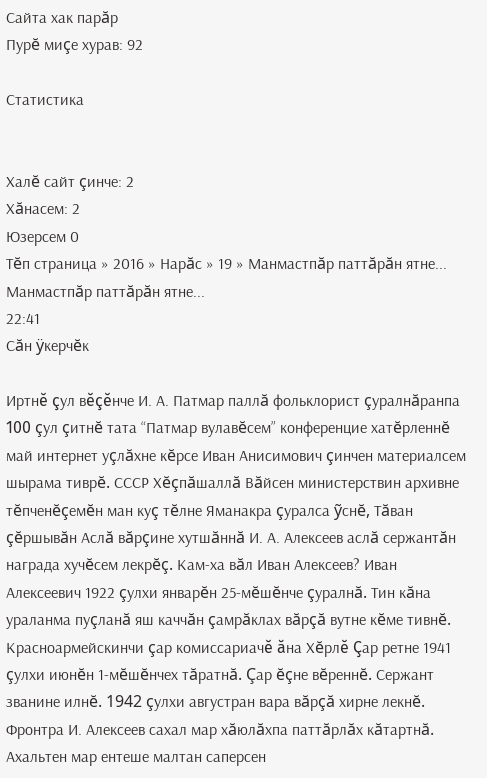Сайта хак парăр
Пурĕ миçе хурав: 92

Статистика


Халĕ сайт çинче: 2
Хăнасем: 2
Юзерсем 0
Тĕп страница » 2016 » Нарăс » 19 » Манмастпăр паттăрăн ятне...
Манмастпăр паттăрăн ятне...
22:41
Сăн ÿкерчĕк

Иртнĕ çул вĕçĕнче И. А. Патмар паллă фольклорист çуралнăранпа 100 çул çитнĕ тата “Патмар вулавĕсем” конференцие хатĕрленнĕ май интернет уçлăхне кĕрсе Иван Анисимович çинчен материалсем шырама тиврĕ. СССР Хĕçпăшаллă Вăйсен министерствин архивне тĕпченĕçемĕн ман куç тĕлне Яманакра çуралса ỹснĕ, Тăван çĕршывăн Аслă вăрçине хутшăннă И. А. Алексеев аслă сержантăн награда хучĕсем лекрĕç. Кам-ха вăл Иван Алексеев? Иван Алексеевич 1922 çулхи январĕн 25-мĕшĕнче çуралнă. Тин кăна ураланма пуçланă яш каччăн çамрăклах вăрçă вутне кĕме тивнĕ. Красноармейскинчи çар комиссариачĕ ăна Хĕрлĕ Çар ретне 1941 çулхи июнĕн 1-мĕшĕнчех тăратнă. Çар ĕçне вĕреннĕ. Сержант званине илнĕ. 1942 çулхи августран вара вăрçă хирне лекнĕ. Фронтра И. Алексеев сахал мар хăюлăхпа паттăрлăх кăтартнă. Ахальтен мар ентеше малтан саперсен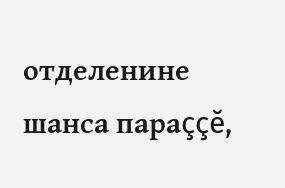отделенине шанса параççĕ,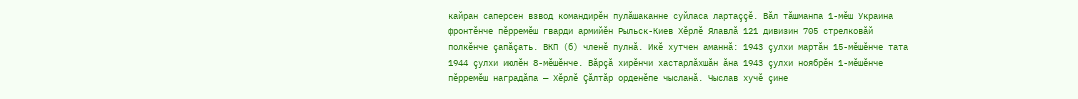кайран саперсен взвод командирĕн пулăшаканне суйласа лартаççĕ. Вăл тăшманпа 1-мĕш Украина фронтĕнче пĕрремĕш гварди армийĕн Рыльск-Киев Хĕрлĕ Ялавлă 121 дивизин 705 стрелковăй полкĕнче çапăçать. ВКП (б) членĕ пулнă. Икĕ хутчен аманнă: 1943 çулхи мартăн 15-мĕшĕнче тата 1944 çулхи июлĕн 8-мĕшĕнче. Вăрçă хирĕнчи хастарлăхшăн ăна 1943 çулхи ноябрĕн 1-мĕшĕнче пĕрремĕш наградăпа — Хĕрлĕ Çăлтăр орденĕпе чысланă. Чыслав хучĕ çине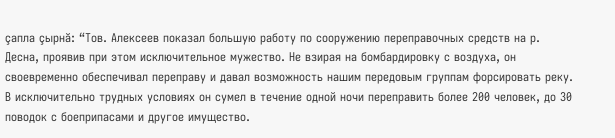çапла çырнă: “Тов. Алексеев показал большую работу по сооружению переправочных средств на р. Десна, проявив при этом исключительное мужество. Не взирая на бомбардировку с воздуха, он своевременно обеспечивал переправу и давал возможность нашим передовым группам форсировать реку. В исключительно трудных условиях он сумел в течение одной ночи переправить более 200 человек, до 30 поводок с боеприпасами и другое имущество.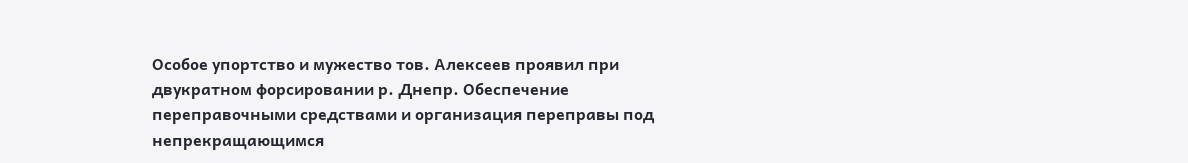Особое упортство и мужество тов. Алексеев проявил при двукратном форсировании р. Днепр. Обеспечение переправочными средствами и организация переправы под непрекращающимся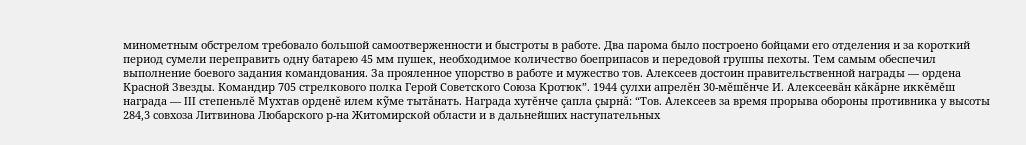минометным обстрелом требовало большой самоотверженности и быстроты в работе. Два парома было построено бойцами его отделения и за короткий период сумели переправить одну батарею 45 мм пушек, необходимое количество боеприпасов и передовой группы пехоты. Тем самым обеспечил выполнение боевого задания командования. За прояленное упорство в работе и мужество тов. Алексеев достоин правительственной награды — ордена Красной Звезды. Командир 705 стрелкового полка Герой Советского Союза Кротюк”. 1944 çулхи апрелĕн 30-мĕшĕнче И. Алексеевăн кăкăрне иккĕмĕш награда — III степеньлĕ Мухтав орденĕ илем кỹме тытăнать. Награда хутĕнче çапла çырнă: “Тов. Алексеев за время прорыва обороны противника у высоты 284,3 совхоза Литвинова Любарского р-на Житомирской области и в дальнейших наступательных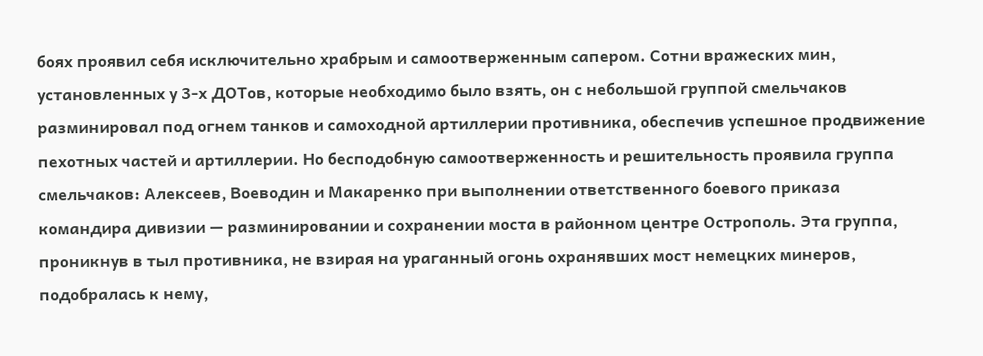боях проявил себя исключительно храбрым и самоотверженным сапером. Сотни вражеских мин, установленных у 3-х ДОТов, которые необходимо было взять, он с небольшой группой смельчаков разминировал под огнем танков и самоходной артиллерии противника, обеспечив успешное продвижение пехотных частей и артиллерии. Но бесподобную самоотверженность и решительность проявила группа смельчаков: Алексеев, Воеводин и Макаренко при выполнении ответственного боевого приказа командира дивизии — разминировании и сохранении моста в районном центре Острополь. Эта группа, проникнув в тыл противника, не взирая на ураганный огонь охранявших мост немецких минеров, подобралась к нему,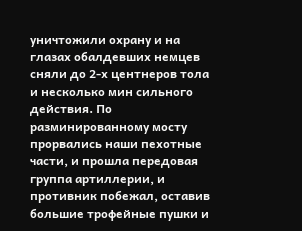уничтожили охрану и на глазах обалдевших немцев сняли до 2-х центнеров тола и несколько мин сильного действия. По разминированному мосту прорвались наши пехотные части, и прошла передовая группа артиллерии, и противник побежал, оставив большие трофейные пушки и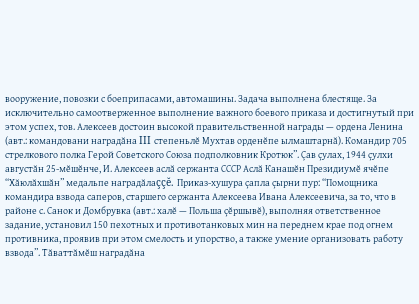вооружение, повозки с боеприпасами, автомашины. Задача выполнена блестяще. За исключительно самоотверженное выполнение важного боевого приказа и достигнутый при этом успех, тов. Алексеев достоин высокой правительственной награды — ордена Ленина (авт.: командовани наградăна III степеньлĕ Мухтав орденĕпе ылмаштарнă). Командир 705 стрелкового полка Герой Советского Союза подполковник Кротюк”. Çав çулах, 1944 çулхи августăн 25-мĕшĕнче, И. Алексеев аслă сержанта СССР Аслă Канашĕн Президиумĕ ячĕпе “Хăюлăхшăн” медальпе наградăлаççĕ. Приказ-хушура çапла çырни пур: “Помощника командира взвода саперов, старшего сержанта Алексеева Ивана Алексеевича, за то, что в районе с. Санок и Домбрувка (авт.: халĕ — Польша çĕршывĕ), выполняя ответственное задание, установил 150 пехотных и противотанковых мин на переднем крае под огнем противника, проявив при этом смелость и упорство, а также умение организовать работу взвода”. Тăваттăмĕш наградăна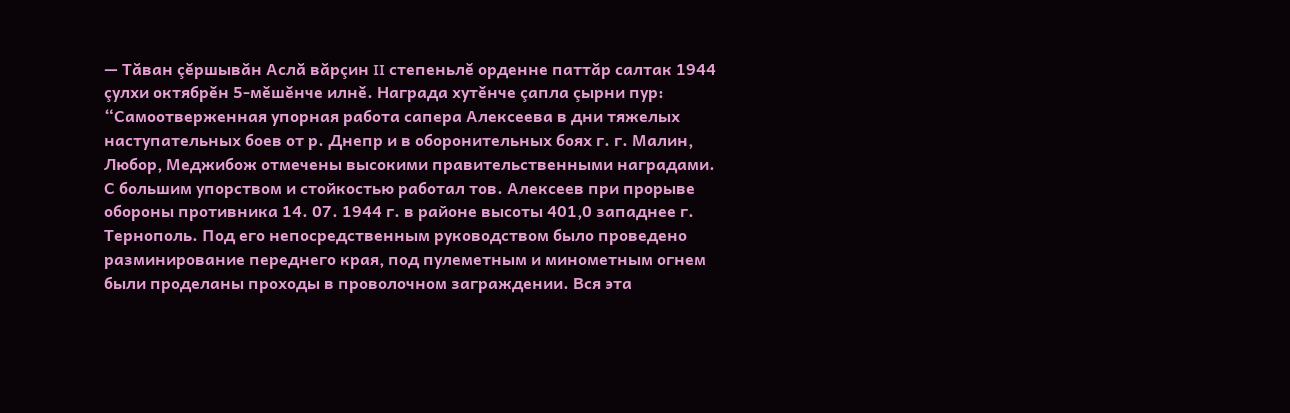— Тăван çĕршывăн Аслă вăрçин II степеньлĕ орденне паттăр салтак 1944 çулхи октябрĕн 5-мĕшĕнче илнĕ. Награда хутĕнче çапла çырни пур: “Самоотверженная упорная работа сапера Алексеева в дни тяжелых наступательных боев от р. Днепр и в оборонительных боях г. г. Малин, Любор, Меджибож отмечены высокими правительственными наградами. С большим упорством и стойкостью работал тов. Алексеев при прорыве обороны противника 14. 07. 1944 г. в районе высоты 401,0 западнее г. Тернополь. Под его непосредственным руководством было проведено разминирование переднего края, под пулеметным и минометным огнем были проделаны проходы в проволочном заграждении. Вся эта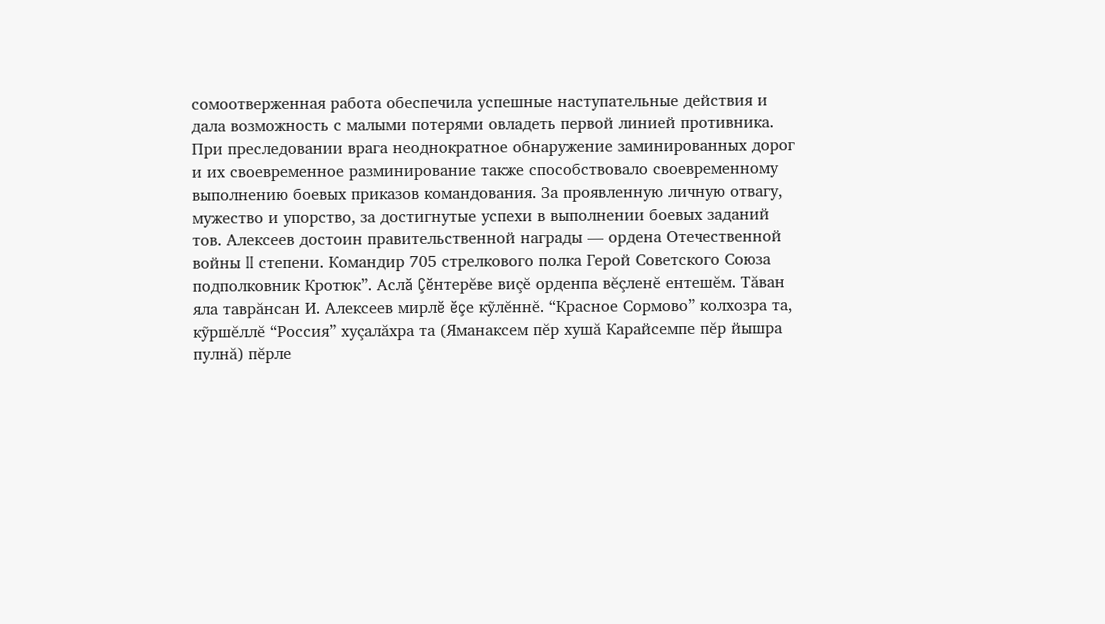сомоотверженная работа обеспечила успешные наступательные действия и дала возможность с малыми потерями овладеть первой линией противника. При преследовании врага неоднократное обнаружение заминированных дорог и их своевременное разминирование также способствовало своевременному выполнению боевых приказов командования. За проявленную личную отвагу, мужество и упорство, за достигнутые успехи в выполнении боевых заданий тов. Алексеев достоин правительственной награды — ордена Отечественной войны II степени. Командир 705 стрелкового полка Герой Советского Союза подполковник Кротюк”. Аслă Çĕнтерĕве виçĕ орденпа вĕçленĕ ентешĕм. Тăван яла таврăнсан И. Алексеев мирлĕ ĕçе кỹлĕннĕ. “Красное Сормово” колхозра та, кỹршĕллĕ “Россия” хуçалăхра та (Яманаксем пĕр хушă Карайсемпе пĕр йышра пулнă) пĕрле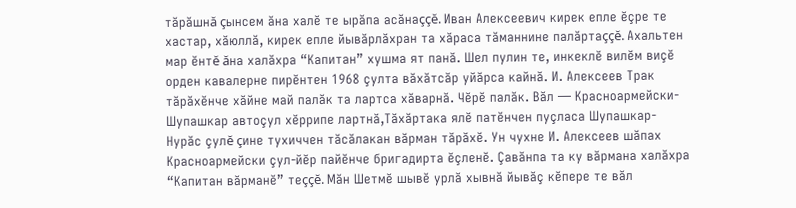тăрăшнă çынсем ăна халĕ те ырăпа асăнаççĕ. Иван Алексеевич кирек епле ĕçре те хастар, хăюллă, кирек епле йывăрлăхран та хăраса тăманнине палăртаççĕ. Ахальтен мар ĕнтĕ ăна халăхра “Капитан” хушма ят панă. Шел пулин те, инкеклĕ вилĕм виçĕ орден кавалерне пирĕнтен 1968 çулта вăхăтсăр уйăрса кайнă. И. Алексеев Трак тăрăхĕнче хăйне май палăк та лартса хăварнă. Чĕрĕ палăк. Вăл — Красноармейски-Шупашкар автоçул хĕррипе лартнă,Тăхăртака ялĕ патĕнчен пуçласа Шупашкар-Нурăс çулĕ çине тухиччен тăсăлакан вăрман тăрăхĕ. Ун чухне И. Алексеев шăпах Красноармейски çул-йĕр пайĕнче бригадирта ĕçленĕ. Çавăнпа та ку вăрмана халăхра “Капитан вăрманĕ” теççĕ. Мăн Шетмĕ шывĕ урлă хывнă йывăç кĕпере те вăл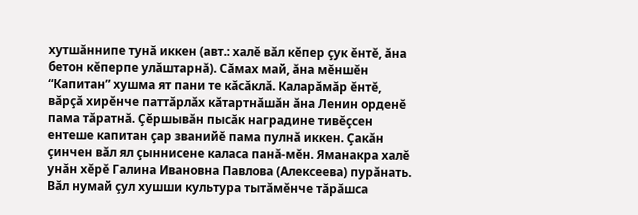хутшăннипе тунă иккен (авт.: халĕ вăл кĕпер çук ĕнтĕ, ăна бетон кĕперпе улăштарнă). Сăмах май, ăна мĕншĕн “Капитан” хушма ят пани те кăсăклă. Каларăмăр ĕнтĕ, вăрçă хирĕнче паттăрлăх кăтартнăшăн ăна Ленин орденĕ пама тăратнă. Çĕршывăн пысăк наградине тивĕçсен ентеше капитан çар званийĕ пама пулнă иккен. Çакăн çинчен вăл ял çыннисене каласа панă-мĕн. Яманакра халĕ унăн хĕрĕ Галина Ивановна Павлова (Алексеева) пурăнать. Вăл нумай çул хушши культура тытăмĕнче тăрăшса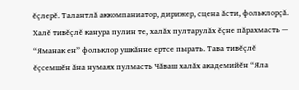ĕçлерĕ. Талантлă аккомпаниатор, дирижер, сцена ăсти, фольклорçă. Халĕ тивĕçлĕ канура пулин те, халăх пултарулăх ĕçне пăрахмасть — “Яманак ен” фольклор ушкăнне ертсе пырать. Тава тивĕçлĕ ĕçсемшĕн ăна нумаях пулмасть Чăваш халăх академийĕн “Яла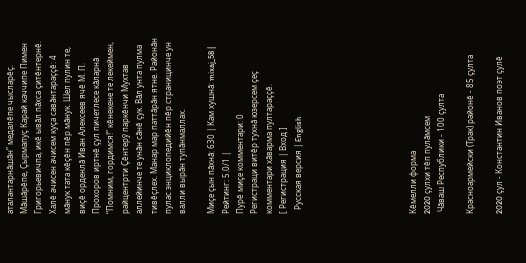аталантарнăшăн” медалĕпе чысларĕç. Мăшăрĕпе, Çырмапуç Карай каччипе Пимен Григорьевичпа, икĕ ывăл пăхса çитĕнтернĕ. Халĕ ачисен ачисем куçа савăнтараççĕ: 4 мăнук тата кĕçĕн пĕр мăнук. Шел пулин те, виçĕ орденлă Иван Алексеев ячĕ М. П. Прохоров иртнĕ çул пичетлесе кăларнă “Помним, гордимся!” кĕнекене те лекеймен, райцентрти Çĕнтерỹ паркĕнчи Мухтав аллейинче те унăн сăнĕ çук. Вăл унта пулма тивĕçлех. Манар мар паттăрăн ятне. Районăн пулас энциклопедийĕн пĕр страницинче ун валли вырăн тупăнмаллах.

Миçе çын пăхнă: 630 | Кам хушнă: mixaj_58 | Рейтинг: 5.0/1 |
Пурĕ миçе комментари: 0
Регистраци витĕр тухнă юзерсем çеç комментари хăварма пултараççĕ.
[ Регистрация | Вход ]
  Русская версия | English







Кĕмелли форма
2020 çулхи тĕп пулăмсем
 Чăваш Республики - 100 çулта

Красноармейски (Трак) районĕ - 85 çулта

2020 çул - Константин Иванов поэт çулĕ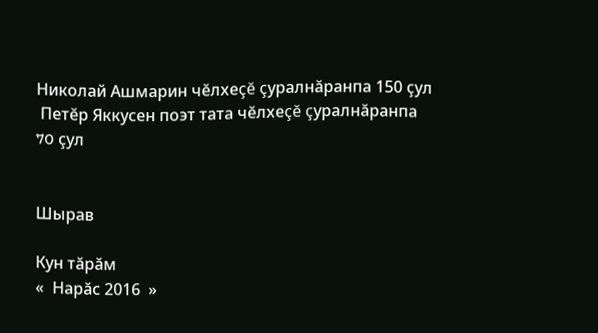Николай Ашмарин чĕлхеçĕ çуралнăранпа 150 çул
 Петĕр Яккусен поэт тата чĕлхеçĕ çуралнăранпа
70 çул


Шырав

Кун тăрăм
«  Нарăс 2016  »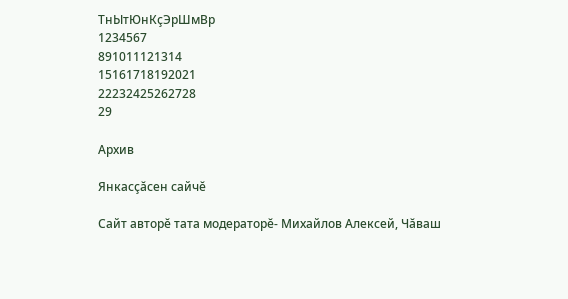ТнЫтЮнКçЭрШмВр
1234567
891011121314
15161718192021
22232425262728
29

Архив

Янкасçăсен сайчĕ

Сайт авторĕ тата модераторĕ- Михайлов Алексей, Чăваш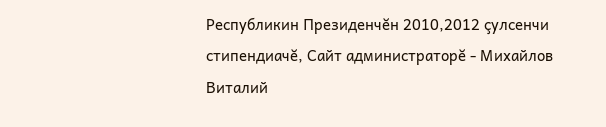Республикин Президенчĕн 2010,2012 çулсенчи стипендиачĕ, Сайт администраторĕ - Михайлов Виталий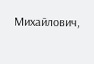Михайлович,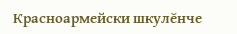Красноармейски шкулĕнче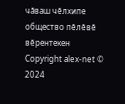чăваш чĕлхипе общество пĕлĕвĕ вĕрентекен
Copyright alex-net © 2024